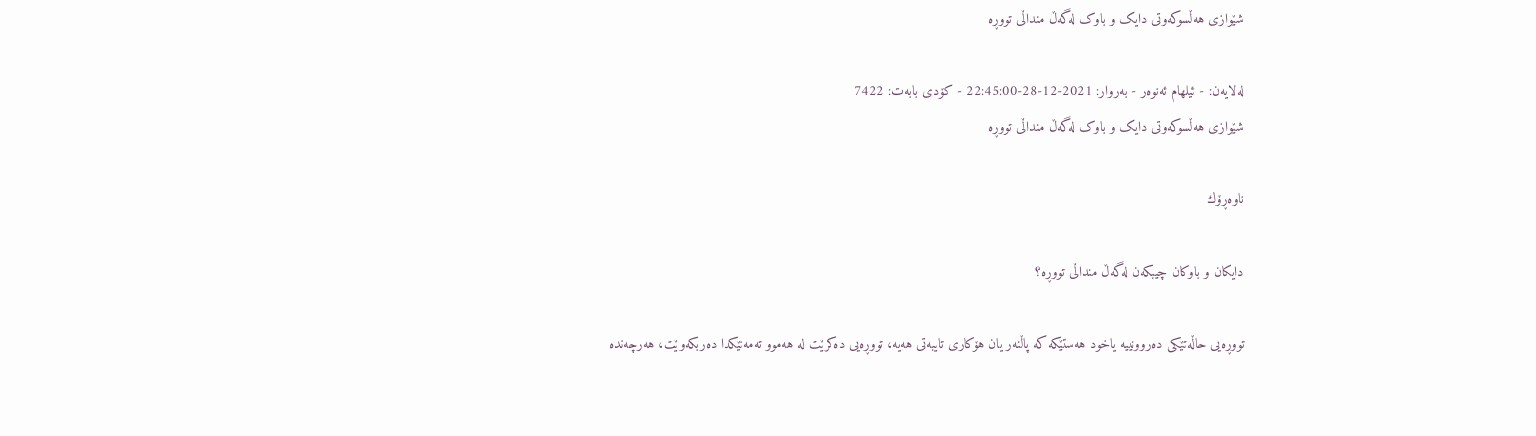شێوازی هەڵسوکەوتی دایک و باوک لەگەڵ منداڵی تووڕە

له‌لایه‌ن: - ئیلهام ئەنوەر - به‌روار: 2021-12-28-22:45:00 - کۆدی بابەت: 7422
شێوازی هەڵسوکەوتی دایک و باوک لەگەڵ منداڵی تووڕە

ناوه‌ڕۆك

دایکان و باوکان چیبکەن لەگەڵ منداڵی تووڕە؟

تووڕەیی حاڵەتێکی دەروونییە یاخود هەستێکە کە پاڵنەر یان هۆکاری تایبەتی هەیە، تووڕەیی دەکرێت لە هەموو تەمەنێکدا دەربکەوێت، هەرچەندە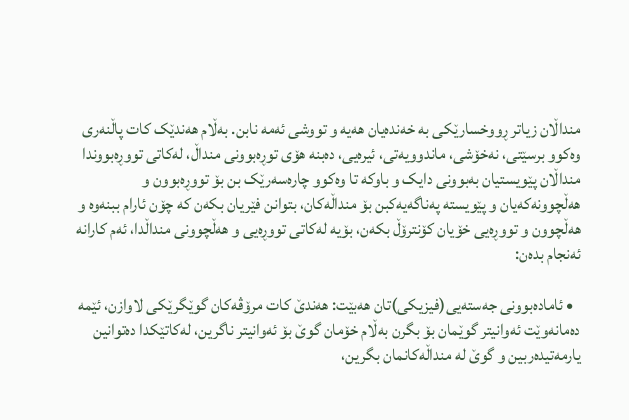منداڵان زیاتر ڕووخسارێکی بە خەندەیان هەیە و تووشی ئەمە نابن. بەڵام هەندێک کات پاڵنەری وەکوو برسێتی، نەخۆشی، ماندوویەتی، ئیرەیی، دەبنە هۆی توڕەبوونی منداڵ، لەکاتی تووڕەبووندا منداڵان پێویستیان بەبوونی دایک و باوکە تا وەکوو چارەسەرێک بن بۆ تووڕەبوون و هەڵچوونەکەیان و پێویستە پەناگەیەکبن بۆ منداڵەکان، بتوانن فێریان بکەن که چۆن ئارام ببنەوە و هەڵچوون و تووڕەیی خۆیان کۆنترۆڵ بکەن، بۆیە لەکاتی تووڕەیی و هەڵچوونی منداڵدا، ئەم کارانە ئەنجام بدەن:

  • ئامادەبوونی جەستەیی(فیزیکی)تان هەبێت: هەندێ کات مرۆڤەکان گوێگرێکی لاوازن، ئێمە دەمانەوێت ئەوانیتر گوێمان بۆ بگرن بەڵام خۆمان گوێ بۆ ئەوانیتر ناگرین، لەکاتێکدا دەتوانین یارمەتیدەربین و گوێ لە منداڵەکانمان بگرین،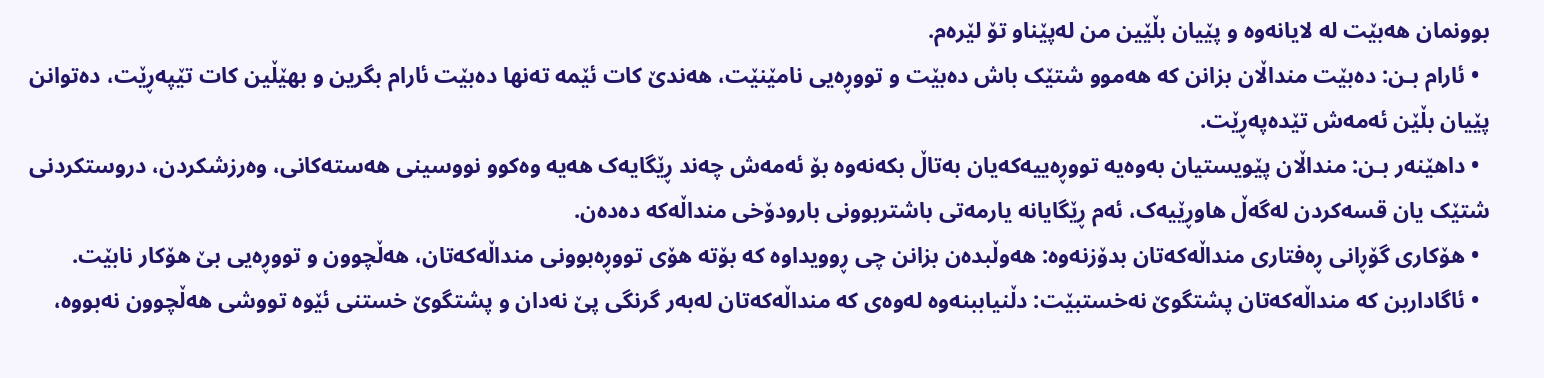بوونمان هەبێت لە لایانەوە و پێیان بڵێین من لەپێناو تۆ لێرەم.
  • ئارام بـن: دەبێت منداڵان بزانن کە هەموو شتێک باش دەبێت و تووڕەیی نامێنێت، هەندێ کات ئێمە تەنها دەبێت ئارام بگرین و بهێڵین کات تێپەڕێت، دەتوانن پێیان بڵێن ئەمەش تێدەپەڕێت.
  • داهێنەر بـن: منداڵان پێویستیان بەوەیە تووڕەییەکەیان بەتاڵ بکەنەوە بۆ ئەمەش چەند ڕێگایەک هەیە وەکوو نووسینی هەستەکانی، وەرزشکردن، دروستکردنی شتێک یان قسەکردن لەگەڵ هاوڕێیەک، ئەم ڕێگایانه یارمەتی باشتربوونی بارودۆخی منداڵەکە دەدەن.
  • هۆکاری گۆڕانی ڕەفتاری منداڵەکەتان بدۆزنەوە: هەوڵبدەن بزانن چی ڕوویداوە کە بۆتە هۆی تووڕەبوونی منداڵەکەتان، هەڵچوون و تووڕەیی بێ هۆکار نابێت.
  • ئاگاداربن کە منداڵەکەتان پشتگوێ نەخستبێت: دڵنیاببنەوە لەوەی کە منداڵەکەتان لەبەر گرنگی پێ نەدان و پشتگوێ خستنی ئێوە تووشی هەڵچوون نەبووە،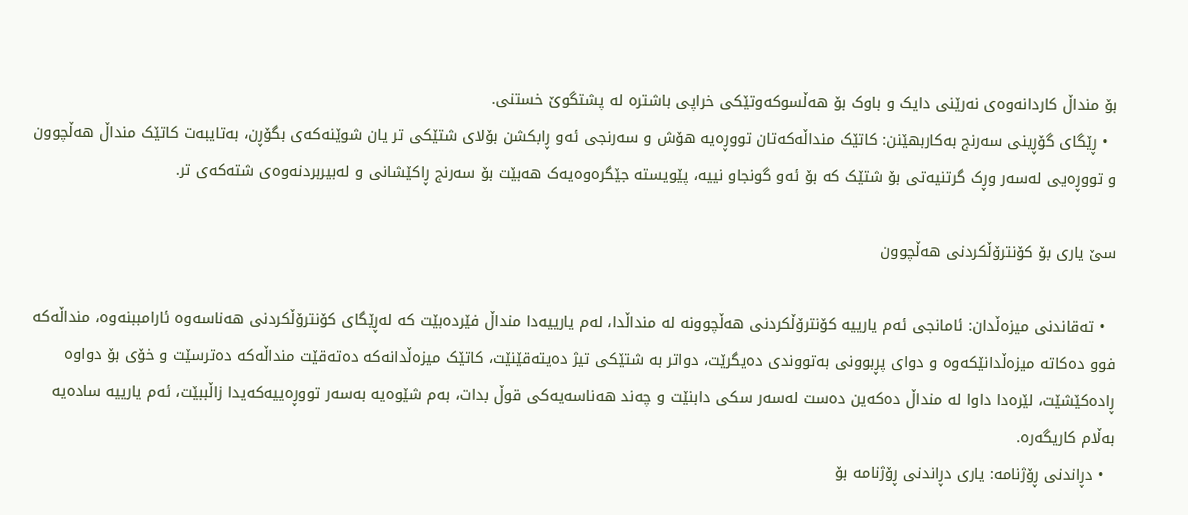بۆ منداڵ کاردانەوەی نەرێنی دایک و باوک بۆ هەڵسوکەوتێکی خراپی باشترە له پشتگوێ خستنی.
  • ڕێگای گۆڕینی سەرنج بەکاربهێنن: کاتێک منداڵەکەتان تووڕەیە هۆش و سەرنجی ئەو ڕابکشن بۆلای شتێکی تر یان شوێنەکەی بگۆڕن، بەتایبەت کاتێک منداڵ هەڵچوون و تووڕەیی لەسەر وڕک گرتنیەتی بۆ شتێک که بۆ ئەو گونجاو نییە، پێویستە جێگرەوەیەک هەبێت بۆ سەرنج ڕاکێشانی و لەبیربردنەوەی شتەکەی تر.

سێ یاری بۆ کۆنترۆڵکردنی هەڵچوون

  • تەقاندنی میزەڵدان: ئامانجی ئەم یارییە کۆنترۆڵکردنی هەڵچوونە لە منداڵدا، لەم یارییەدا منداڵ فێردەبێت کە لەڕێگای کۆنترۆڵکردنی هەناسەوە ئارامببنەوە، منداڵەکە فوو دەکاتە میزەڵدانێکەوە و دوای پڕبوونی بەتووندی دەیگرێت، دواتر بە شتێکی تیژ دەیتەقێنێت، کاتێک میزەڵدانەکە دەتەقێت منداڵەکە دەترسێت و خۆی بۆ دواوە ڕادەکێشێت، لێرەدا داوا له منداڵ دەکەین دەست لەسەر سکی دابنێت و چەند هەناسەیەکی قوڵ بدات، بەم شێوەیە بەسەر تووڕەییەکەیدا زاڵببێت، ئەم یارییە سادەیە بەڵام کاریگەرە.
  • دڕاندنی ڕۆژنامە: یاری دڕاندنی ڕۆژنامە بۆ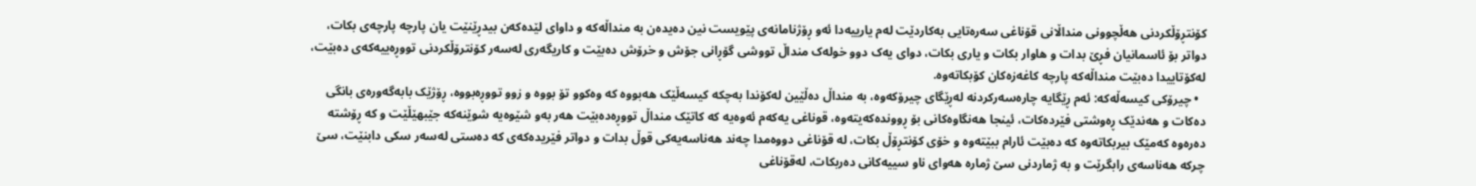کۆنتڕۆڵکردنی هەڵچوونی منداڵانی قۆناغی سەرەتایی بەکاردێت لەم یارییەدا ئەو ڕۆژنامانەی پێویست نین دەیدەن بە منداڵەکە و داوای لێدەکەن بیدڕێنێت یان پارچە پارچەی بکات، دواتر بۆ ئاسمانیان فڕێ بدات و هاوار بکات و یاری بکات، دوای یەک دوو خولەک منداڵ تووشی گۆڕانی جۆش و خرۆش دەبێت و کاریگەری لەسەر کۆنترۆڵکردنی تووڕەییەکەی دەبێت، لەکۆتاییدا دەبێت منداڵەکە پارچە کاغەزەکان کۆبکاتەوە.
  • چیرۆکی کیسەڵەکە: ئەم ڕێگایە چارەسەرکردنە لەڕێگای چیرۆکەوە، بە منداڵ دەڵێین لەکۆندا بەچکە کیسەڵێک هەبووە کە وەکوو تۆ بووە و زوو تووڕەبووە، ڕۆژێک بابەگەورەی بانگی دەکات و هەندێک ڕەوشتی فێردەکات، ئینجا هەنگاوەکانی بۆ ڕووندەکەیتەوە، قوناغی یەکەم ئەوەیە کە کاتێک منداڵ تووڕەدەبێت هەر بەو شێوەیە شوێنەکە جێبهێڵێت و کە ڕۆشتە دەرەوە کەمێک بیربکاتەوە کە دەبێت ئارام ببێتەوە و خۆی کۆنتڕۆڵ بکات، لە قۆناغی دووەمدا چەند هەناسەیەکی قوڵ بدات و دواتر فێریدەکەی کە دەستی لەسەر سکی دابنێت، سێ چرکە هەناسەی رابگرێت و بە ژماردنی سێ ژمارە هەوای ناو سییەکانی دەربکات، لەقۆناغی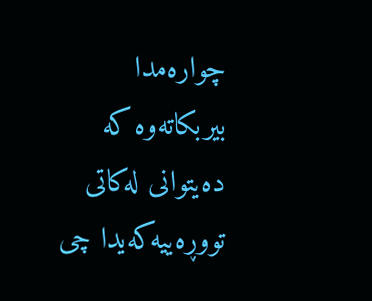چوارەمدا بیربکاتەوە کە دەیتوانی لەکاتی تووڕەییەکەیدا چی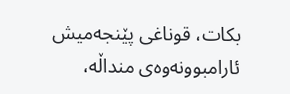بکات، قوناغی پێنجەمیش ئارامبوونەوەی منداڵە،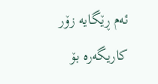ئەم ڕێگایە زۆر کاریگەرە بۆ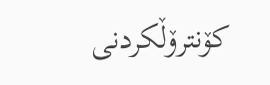کۆنترۆڵکردنی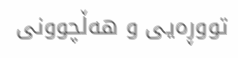تووڕەیی و هەڵچوونی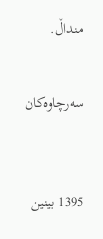منداڵ.


سەرچاوەکان



1395 بینین